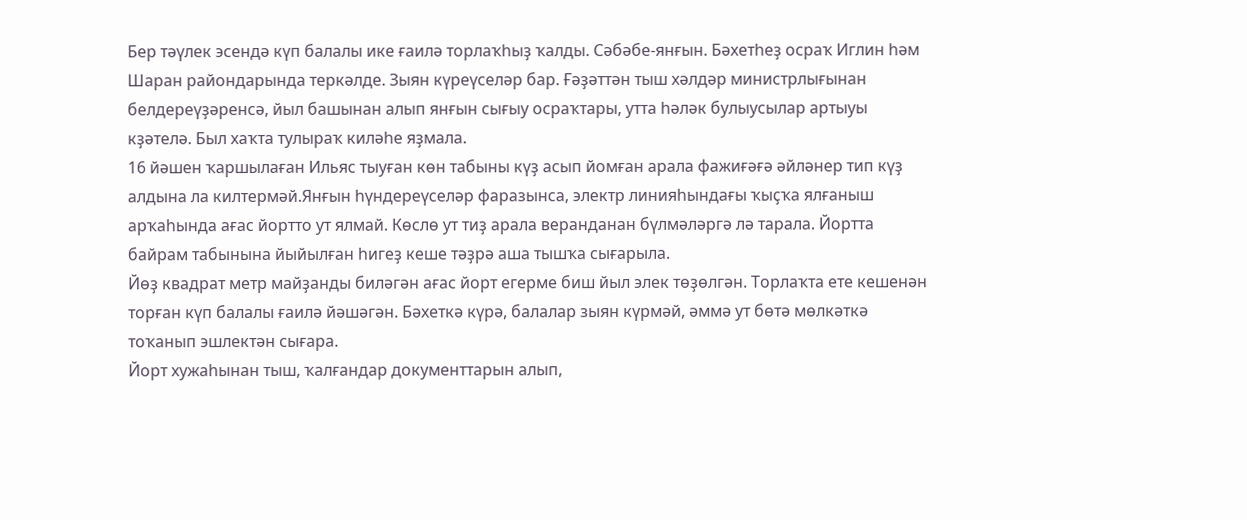Бер тәүлек эсендә күп балалы ике ғаилә торлаҡһыҙ ҡалды. Сәбәбе-янғын. Бәхетһеҙ осраҡ Иглин һәм Шаран райондарында теркәлде. Зыян күреүселәр бар. Ғәҙәттән тыш хәлдәр министрлығынан белдереүҙәренсә, йыл башынан алып янғын сығыу осраҡтары, утта һәләк булыусылар артыуы кҙәтелә. Был хаҡта тулыраҡ киләһе яҙмала.
16 йәшен ҡаршылаған Ильяс тыуған көн табыны күҙ асып йомған арала фажиғәғә әйләнер тип күҙ алдына ла килтермәй.Янғын һүндереүселәр фаразынса, электр линияһындағы ҡыҫҡа ялғаныш арҡаһында ағас йортто ут ялмай. Көслө ут тиҙ арала веранданан бүлмәләргә лә тарала. Йортта байрам табынына йыйылған һигеҙ кеше тәҙрә аша тышҡа сығарыла.
Йөҙ квадрат метр майҙанды биләгән ағас йорт егерме биш йыл элек төҙөлгән. Торлаҡта ете кешенән торған күп балалы ғаилә йәшәгән. Бәхеткә күрә, балалар зыян күрмәй, әммә ут бөтә мөлкәткә тоҡанып эшлектән сығара.
Йорт хужаһынан тыш, ҡалғандар документтарын алып,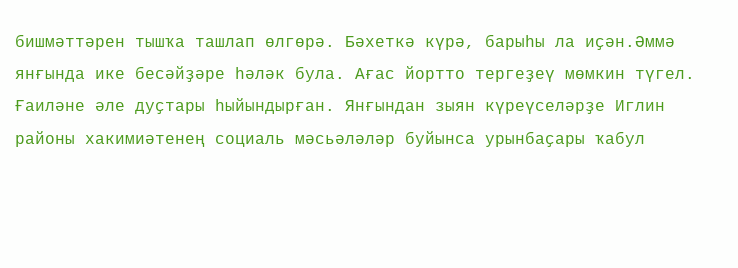бишмәттәрен тышҡа ташлап өлгөрә. Бәхеткә күрә, барыһы ла иҫән.Әммә янғында ике бесәйҙәре һәләк була. Ағас йортто тергеҙеү мөмкин түгел.
Ғаиләне әле дуҫтары һыйындырған. Янғындан зыян күреүселәрҙе Иглин районы хакимиәтенең социаль мәсьәләләр буйынса урынбаҫары ҡабул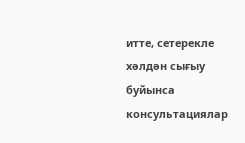итте, сетерекле хәлдән сығыу буйынса консультациялар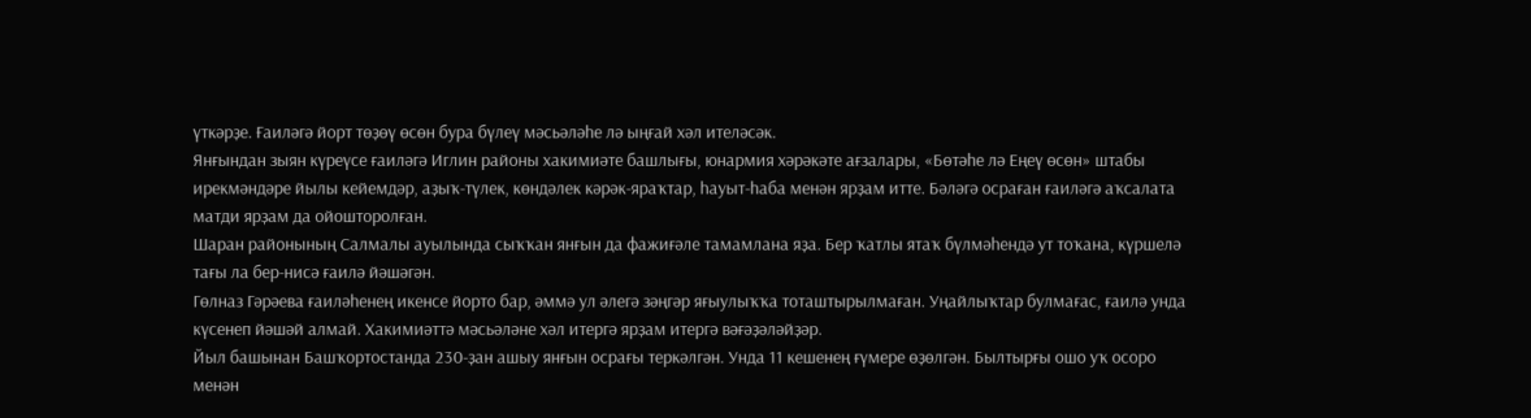үткәрҙе. Ғаиләгә йорт төҙөү өсөн бура бүлеү мәсьәләһе лә ыңғай хәл ителәсәк.
Янғындан зыян күреүсе ғаиләгә Иглин районы хакимиәте башлығы, юнармия хәрәкәте ағзалары, «Бөтәһе лә Еңеү өсөн» штабы ирекмәндәре йылы кейемдәр, аҙыҡ-түлек, көндәлек кәрәк-яраҡтар, һауыт-һаба менән ярҙам итте. Бәләгә осраған ғаиләгә аҡсалата матди ярҙам да ойошторолған.
Шаран районының Салмалы ауылында сыҡҡан янғын да фажиғәле тамамлана яҙа. Бер ҡатлы ятаҡ бүлмәһендә ут тоҡана, күршелә тағы ла бер-нисә ғаилә йәшәгән.
Гөлназ Гәрәева ғаиләһенең икенсе йорто бар, әммә ул әлегә зәңгәр яғыулыҡҡа тоташтырылмаған. Уңайлыҡтар булмағас, ғаилә унда күсенеп йәшәй алмай. Хакимиәттә мәсьәләне хәл итергә ярҙам итергә вәғәҙәләйҙәр.
Йыл башынан Башҡортостанда 230-ҙан ашыу янғын осрағы теркәлгән. Унда 11 кешенең ғүмере өҙөлгән. Былтырғы ошо уҡ осоро менән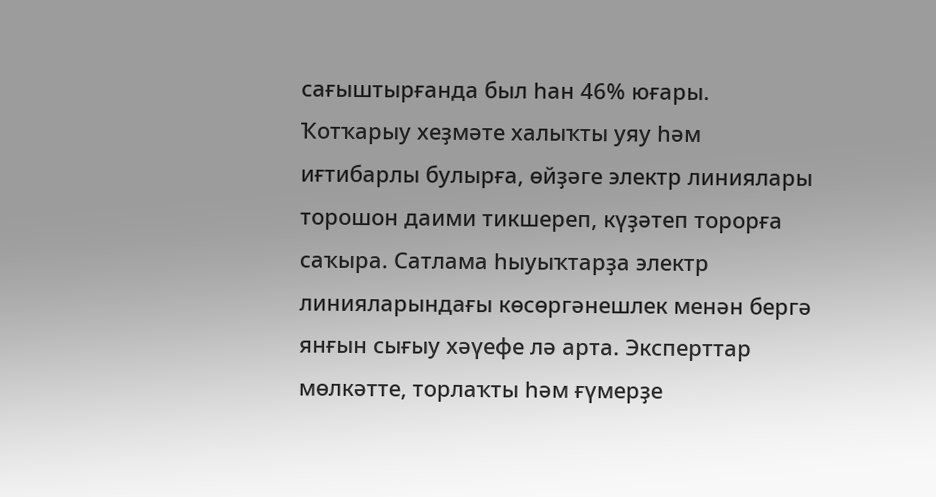сағыштырғанда был һан 46% юғары. Ҡотҡарыу хеҙмәте халыҡты уяу һәм иғтибарлы булырға, өйҙәге электр линиялары торошон даими тикшереп, күҙәтеп торорға саҡыра. Сатлама һыуыҡтарҙа электр линияларындағы көсөргәнешлек менән бергә янғын сығыу хәүефе лә арта. Эксперттар мөлкәтте, торлаҡты һәм ғүмерҙе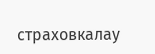страховкалау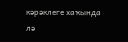кәрәклеге хаҡында лә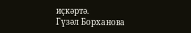иҫкәртә.
Гүзәл Борханова